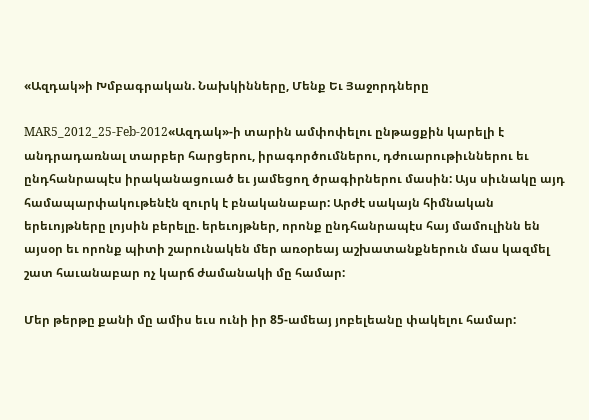«Ազդակ»ի Խմբագրական. Նախկինները, Մենք Եւ Յաջորդները

MAR5_2012_25-Feb-2012«Ազդակ»-ի տարին ամփոփելու ընթացքին կարելի է անդրադառնալ տարբեր հարցերու, իրագործումներու, դժուարութիւններու եւ ընդհանրապէս իրականացուած եւ յամեցող ծրագիրներու մասին: Այս սիւնակը այդ համապարփակութենէն զուրկ է բնականաբար: Արժէ սակայն հիմնական երեւոյթները լոյսին բերելը. երեւոյթներ, որոնք ընդհանրապէս հայ մամուլինն են այսօր եւ որոնք պիտի շարունակեն մեր առօրեայ աշխատանքներուն մաս կազմել շատ հաւանաբար ոչ կարճ ժամանակի մը համար:

Մեր թերթը քանի մը ամիս եւս ունի իր 85-ամեայ յոբելեանը փակելու համար: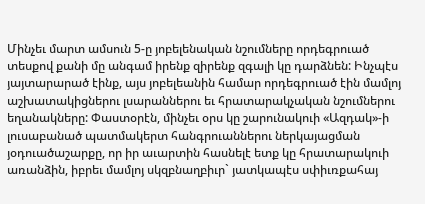Մինչեւ մարտ ամսուն 5-ը յոբելենական նշումները որդեգրուած տեսքով քանի մը անգամ իրենք զիրենք զգալի կը դարձնեն: Ինչպէս յայտարարած էինք, այս յոբելեանին համար որդեգրուած էին մամլոյ աշխատակիցներու լսարաններու եւ հրատարակչական նշումներու եղանակները: Փաստօրէն, մինչեւ օրս կը շարունակուի «Ազդակ»-ի լուսաբանած պատմակերտ հանգրուաններու ներկայացման յօդուածաշարքը, որ իր աւարտին հասնելէ ետք կը հրատարակուի առանձին, իբրեւ մամլոյ սկզբնաղբիւր` յատկապէս սփիւռքահայ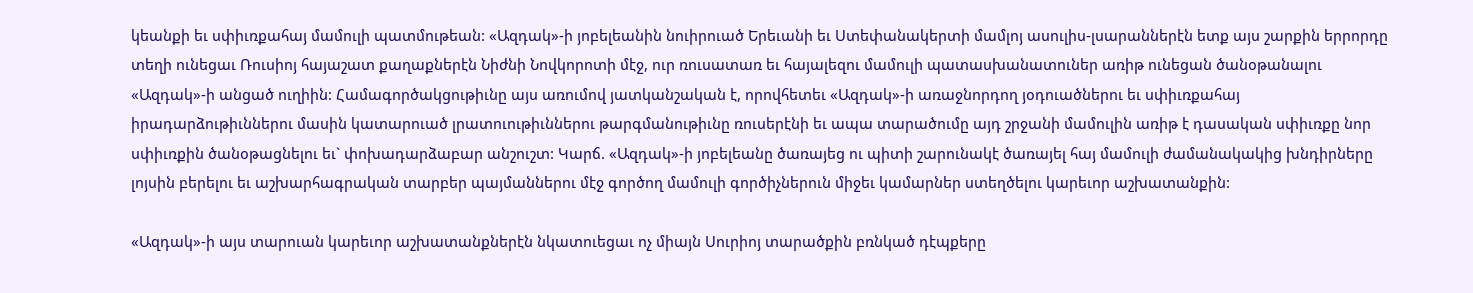կեանքի եւ սփիւռքահայ մամուլի պատմութեան: «Ազդակ»-ի յոբելեանին նուիրուած Երեւանի եւ Ստեփանակերտի մամլոյ ասուլիս-լսարաններէն ետք այս շարքին երրորդը տեղի ունեցաւ Ռուսիոյ հայաշատ քաղաքներէն Նիժնի Նովկորոտի մէջ, ուր ռուսատառ եւ հայալեզու մամուլի պատասխանատուներ առիթ ունեցան ծանօթանալու «Ազդակ»-ի անցած ուղիին: Համագործակցութիւնը այս առումով յատկանշական է, որովհետեւ «Ազդակ»-ի առաջնորդող յօդուածներու եւ սփիւռքահայ իրադարձութիւններու մասին կատարուած լրատուութիւններու թարգմանութիւնը ռուսերէնի եւ ապա տարածումը այդ շրջանի մամուլին առիթ է դասական սփիւռքը նոր սփիւռքին ծանօթացնելու եւ` փոխադարձաբար անշուշտ: Կարճ. «Ազդակ»-ի յոբելեանը ծառայեց ու պիտի շարունակէ ծառայել հայ մամուլի ժամանակակից խնդիրները լոյսին բերելու եւ աշխարհագրական տարբեր պայմաններու մէջ գործող մամուլի գործիչներուն միջեւ կամարներ ստեղծելու կարեւոր աշխատանքին:

«Ազդակ»-ի այս տարուան կարեւոր աշխատանքներէն նկատուեցաւ ոչ միայն Սուրիոյ տարածքին բռնկած դէպքերը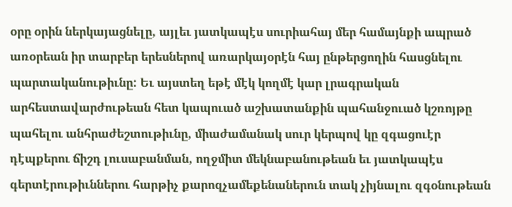օրը օրին ներկայացնելը, այլեւ յատկապէս սուրիահայ մեր համայնքի ապրած առօրեան իր տարբեր երեսներով առարկայօրէն հայ ընթերցողին հասցնելու պարտականութիւնը: Եւ այստեղ եթէ մէկ կողմէ կար լրագրական արհեստավարժութեան հետ կապուած աշխատանքին պահանջուած կշռոյթը պահելու անհրաժեշտութիւնը, միաժամանակ սուր կերպով կը զգացուէր դէպքերու ճիշդ լուսաբանման, ողջմիտ մեկնաբանութեան եւ յատկապէս գերտէրութիւններու հարթիչ քարոզչամեքենաներուն տակ չիյնալու զգօնութեան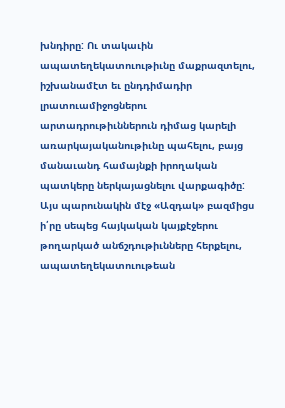խնդիրը: Ու տակաւին ապատեղեկատուութիւնը մաքրազտելու, իշխանամէտ եւ ընդդիմադիր լրատուամիջոցներու արտադրութիւններուն դիմաց կարելի առարկայականութիւնը պահելու, բայց մանաւանդ համայնքի իրողական պատկերը ներկայացնելու վարքագիծը: Այս պարունակին մէջ «Ազդակ» բազմիցս ի՛րը սեպեց հայկական կայքէջերու թողարկած անճշդութիւնները հերքելու, ապատեղեկատուութեան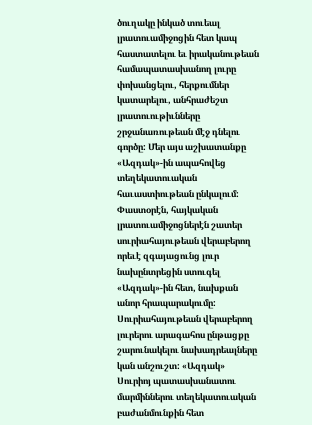ծուղակը ինկած տուեալ լրատուամիջոցին հետ կապ հաստատելու եւ իրականութեան համապատասխանող լուրը փոխանցելու, հերքումներ կատարելու, անհրաժեշտ լրատուութիւնները շրջանառութեան մէջ դնելու գործը: Մեր այս աշխատանքը «Ազդակ»-ին ապահովեց տեղեկատուական հաւաստիութեան ընկալում: Փաստօրէն, հայկական լրատուամիջոցներէն շատեր սուրիահայութեան վերաբերող որեւէ զգայացունց լուր նախընտրեցին ստուգել «Ազդակ»-ին հետ, նախքան անոր հրապարակումը: Սուրիահայութեան վերաբերող լուրերու արագահոս ընթացքը շարունակելու նախադրեալները կան անշուշտ: «Ազդակ» Սուրիոյ պատասխանատու մարմիններու տեղեկատուական բաժանմունքին հետ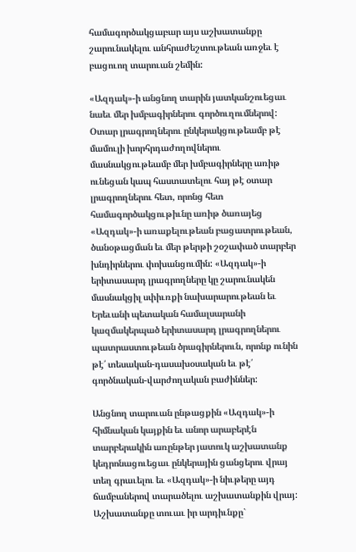համագործակցաբար այս աշխատանքը շարունակելու անհրաժեշտութեան առջեւ է բացուող տարուան շեմին:

«Ազդակ»-ի անցնող տարին յատկանշուեցաւ նաեւ մեր խմբագիրներու գործուղումներով: Օտար լրագրողներու ընկերակցութեամբ թէ մամուլի խորհրդաժողովներու մասնակցութեամբ մեր խմբագիրները առիթ ունեցան կապ հաստատելու հայ թէ օտար լրագրողներու հետ, որոնց հետ համագործակցութիւնը առիթ ծառայեց «Ազդակ»-ի առաքելութեան բացատրութեան, ծանօթացման եւ մեր թերթի շօշափած տարբեր խնդիրներու փոխանցումին: «Ազդակ»-ի երիտասարդ լրագրողները կը շարունակեն մասնակցիլ սփիւռքի նախարարութեան եւ Երեւանի պետական համալսարանի կազմակերպած երիտասարդ լրագրողներու պատրաստութեան ծրագիրներուն, որոնք ունին թէ՛ տեսական-դասախօսական եւ թէ՛ գործնական-վարժողական բաժիններ:

Անցնող տարուան ընթացքին «Ազդակ»-ի հիմնական կայքին եւ անոր արաբերէն տարբերակին առընթեր յատուկ աշխատանք կեդրոնացուեցաւ ընկերային ցանցերու վրայ տեղ գրաւելու եւ «Ազդակ»-ի նիւթերը այդ ճամբաներով տարածելու աշխատանքին վրայ: Աշխատանքը տուաւ իր արդիւնքը`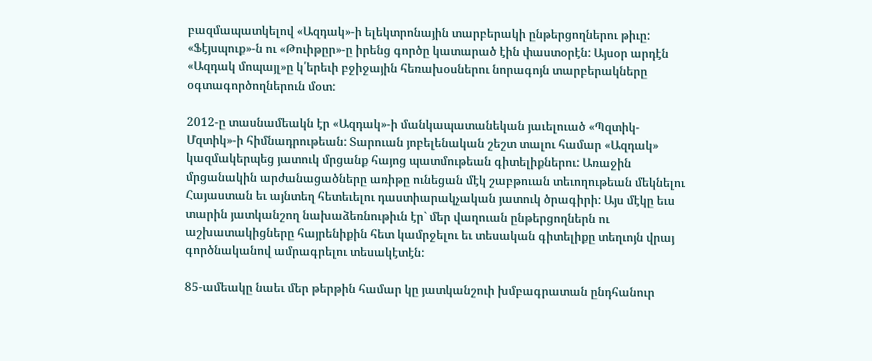բազմապատկելով «Ազդակ»-ի ելեկտրոնային տարբերակի ընթերցողներու թիւը: «Ֆէյսպուք»-ն ու «Թուիթըր»-ը իրենց գործը կատարած էին փաստօրէն: Այսօր արդէն «Ազդակ մոպայլ»ը կ՛երեւի բջիջային հեռախօսներու նորագոյն տարբերակները օգտագործողներուն մօտ:

2012-ը տասնամեակն էր «Ազդակ»-ի մանկապատանեկան յաւելուած «Պզտիկ-Մզտիկ»-ի հիմնադրութեան: Տարուան յոբելենական շեշտ տալու համար «Ազդակ» կազմակերպեց յատուկ մրցանք հայոց պատմութեան գիտելիքներու: Առաջին մրցանակին արժանացածները առիթը ունեցան մէկ շաբթուան տեւողութեան մեկնելու Հայաստան եւ այնտեղ հետեւելու դաստիարակչական յատուկ ծրագիրի: Այս մէկը եւս տարին յատկանշող նախաձեռնութիւն էր` մեր վաղուան ընթերցողներն ու աշխատակիցները հայրենիքին հետ կամրջելու եւ տեսական գիտելիքը տեղւոյն վրայ գործնականով ամրագրելու տեսակէտէն:

85-ամեակը նաեւ մեր թերթին համար կը յատկանշուի խմբագրատան ընդհանուր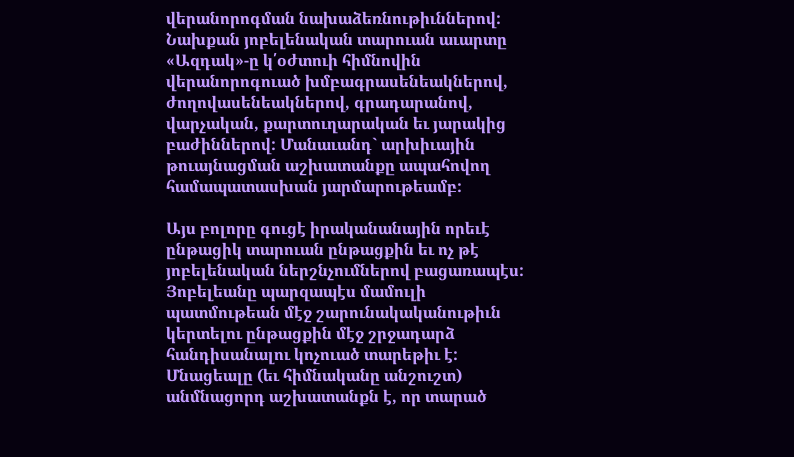վերանորոգման նախաձեռնութիւններով: Նախքան յոբելենական տարուան աւարտը «Ազդակ»-ը կ՛օժտուի հիմնովին վերանորոգուած խմբագրասենեակներով, ժողովասենեակներով, գրադարանով, վարչական, քարտուղարական եւ յարակից բաժիններով: Մանաւանդ` արխիւային թուայնացման աշխատանքը ապահովող համապատասխան յարմարութեամբ:

Այս բոլորը գուցէ իրականանային որեւէ ընթացիկ տարուան ընթացքին եւ ոչ թէ յոբելենական ներշնչումներով բացառապէս: Յոբելեանը պարզապէս մամուլի պատմութեան մէջ շարունակականութիւն կերտելու ընթացքին մէջ շրջադարձ հանդիսանալու կոչուած տարեթիւ է: Մնացեալը (եւ հիմնականը անշուշտ) անմնացորդ աշխատանքն է, որ տարած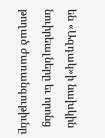են «Ազդակ»ի նախկին նուիրեալները եւ որոնց թողած ժառանգութիւնը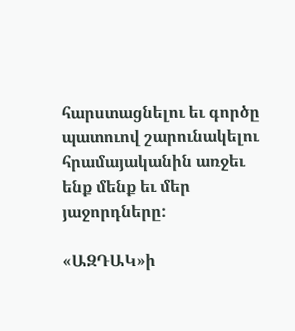հարստացնելու եւ գործը պատուով շարունակելու հրամայականին առջեւ ենք մենք եւ մեր յաջորդները:

«ԱԶԴԱԿ»ի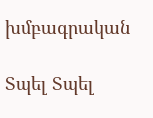խմբագրական

Տպել Տպել